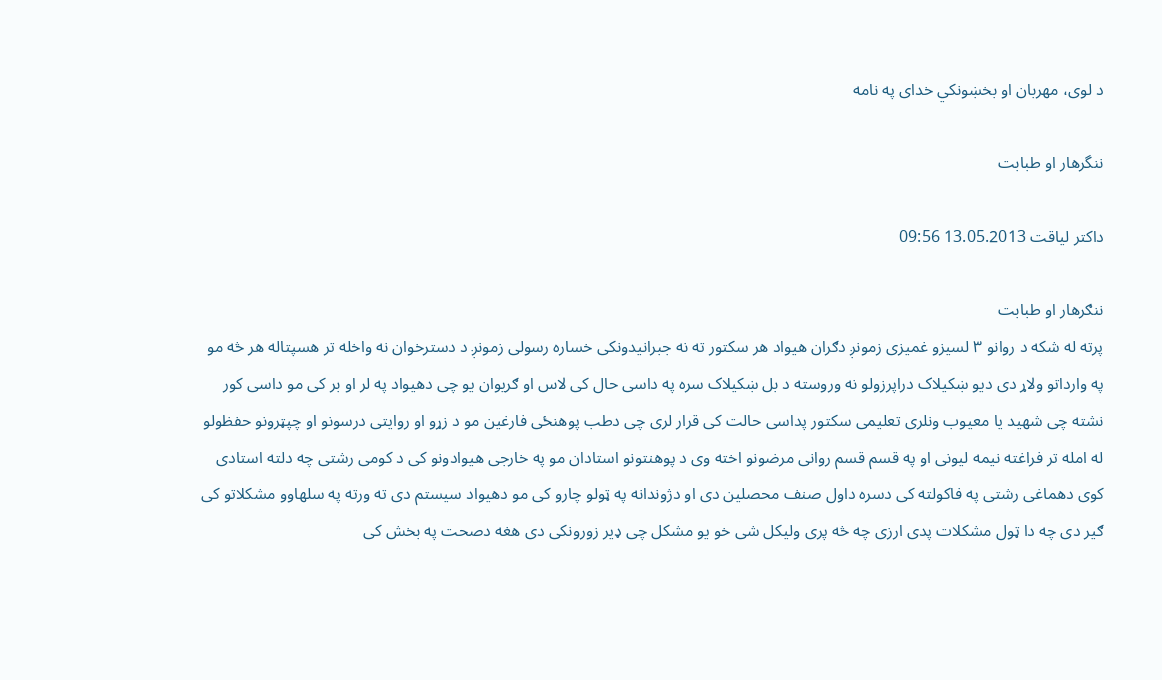د لوی، مهربان او بخښونکي خدای په نامه

ننگرهار او طبابت

داکتر لیاقت 13.05.2013 09:56

ننګرهار او طبابت
پرته له شکه د روانو ۳ لسیزو غمیزی زمونږ دګران هیواد هر سکتور ته نه جبرانیدونکی خساره رسولی زمونږ د دسترخوان نه واخله تر هسپتاله هر څه مو په وارداتو ولاړ دی دیو ښکیلاک دراپرزولو نه وروسته د بل ښکیلاک سره په داسی حال کی لاس او ګریوان یو چی دهیواد په لر او بر کی مو داسی کور نشته چی شهید یا معیوب ونلری تعلیمی سکتور پداسی حالت کی قرار لری چی دطب پوهنځی فارغین مو د زړو او روایتی درسونو او چپټرونو حفظولو له امله تر فراغته نیمه لیونی او په قسم قسم روانی مرضونو اخته وی د پوهنتونو استادان مو په خارجی هیوادونو کی د کومی رشتی چه دلته استادی کوی دهماغی رشتی په فاکولته کی دسره داول صنف محصلین دی او دژوندانه په ټولو چارو کی مو دهیواد سیستم دی ته ورته په سلهاوو مشکلاتو کی ګیر دی چه دا ټول مشکلات پدی ارزی چه څه پری ولیکل شی خو یو مشکل چی ډیر زورونکی دی هغه دصحت په بخش کی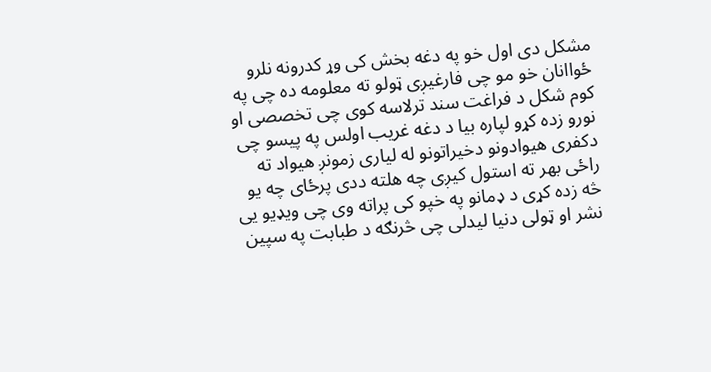مشکل دی اول خو په دغه بخش کی وړ کدرونه نلرو ځواانان خو مو چی فارغیږی ټولو ته معلومه ده چی په کوم شکل د فراغت سند ترلاسه کوی چی تخصصی او نورو زده کړو لپاره بیا د دغه غریب اولس په پیسو چی دکفری هیوادونو دخیراتونو له لیاری زمونږ هیواد ته راځی بهر ته استول کیږی چه هلته ددی پرځای چه یو څه زده کړی د ډمانو په خپو کی پراته وی چی ویډیو یی نشر او ټولی دنیا لیدلی چی څرنګه د طبابت په سپین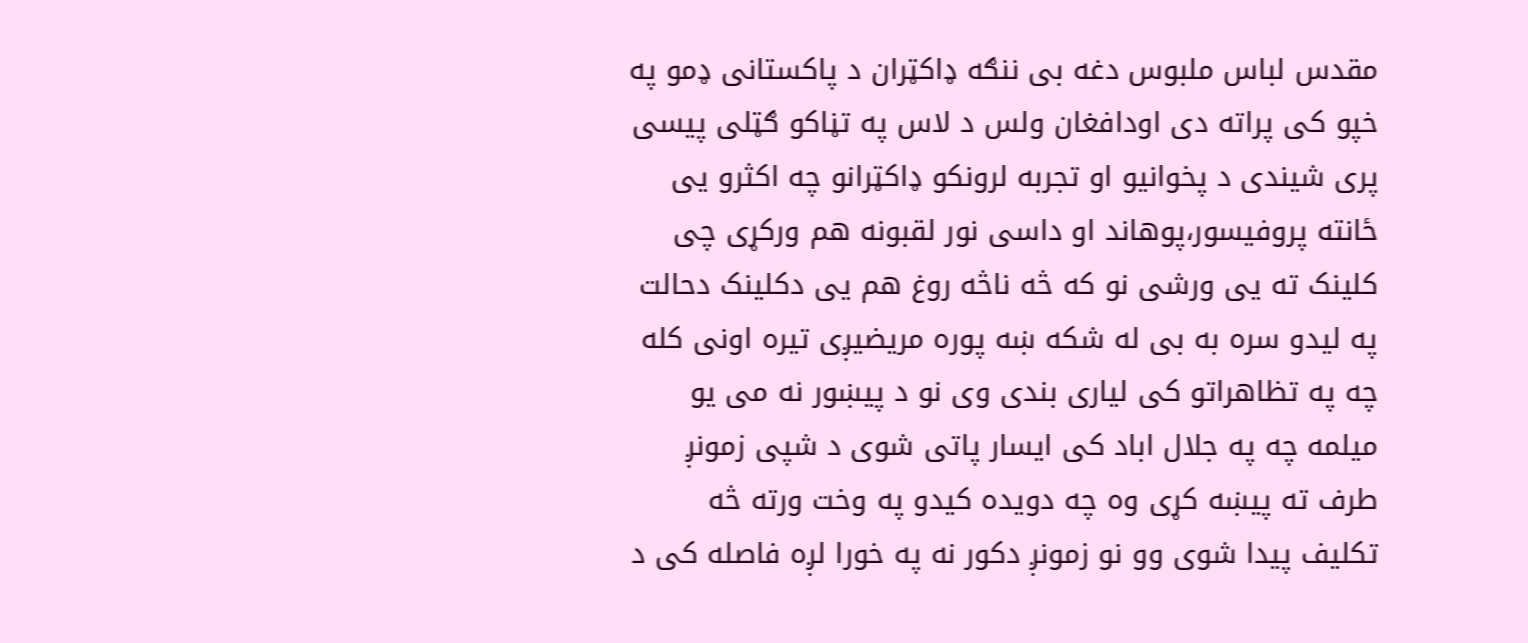مقدس لباس ملبوس دغه بی ننګه ډاکټران د پاکستانی ډمو په خپو کی پراته دی اودافغان ولس د لاس په تڼاکو ګټلی پیسی پری شیندی د پخوانیو او تجربه لرونکو ډاکټرانو چه اکثرو یی ځانته پروفیسور،پوهاند او داسی نور لقبونه هم ورکړی چی کلینک ته یی ورشی نو که څه ناڅه روغ هم یی دکلینک دحالت په لیدو سره به بی له شکه ښه پوره مریضیږی تیره اونی کله چه په تظاهراتو کی لیاری بندی وی نو د پیښور نه می یو میلمه چه په جلال اباد کی ایسار پاتی شوی د شپی زمونږ طرف ته پیښه کړی وه چه دویده کیدو په وخت ورته څه تکلیف پیدا شوی وو نو زمونږ دکور نه په خورا لږه فاصله کی د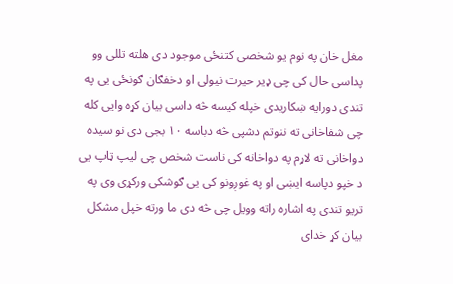مغل خان په نوم یو شخصی کتنځی موجود دی هلته تللی وو پداسی حال کی چی ډیر حیرت نیولی او دخفګان ګونځی یی په تندی دورایه ښکاریدی خپله کیسه څه داسی بیان کړه وایی کله چی شفاخانی ته ننوتم دشپی څه دباسه ۱۰ بجی دی نو سیده دواخانی ته لاړم په دواخانه کی ناست شخص چی لیپ ټاپ یی د خپو دپاسه ایښی او په غوږونو کی یی ګوشکی ورکړی وی په تریو تندی په اشاره راته وویل چی څه دی ما ورته خپل مشکل بیان کړ خدای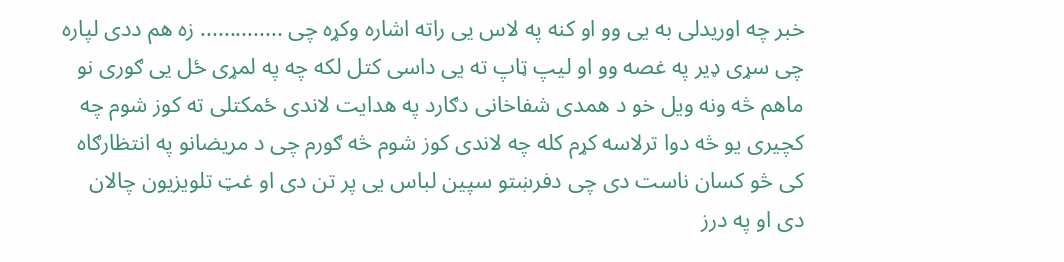خبر چه اوریدلی به یی وو او کنه په لاس یی راته اشاره وکړه چی .............. زه هم ددی لپاره چی سړی ډیر په غصه وو او لیپ ټاپ ته یی داسی کتل لکه چه په لمړی ځل یی ګوری نو ماهم څه ونه ویل خو د همدی شفاخانی دګارد په هدایت لاندی ځمکتلی ته کوز شوم چه کچیری یو څه دوا ترلاسه کړم کله چه لاندی کوز شوم څه ګورم چی د مریضانو په انتظارګاه کی څو کسان ناست دی چی دفرښتو سپین لباس یی پر تن دی او غټ تلویزیون چالان دی او په درز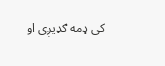کی ډمه ګډیږی او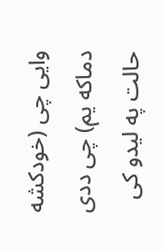وایی چی (خودکشه دماکه یم) چی ددی حالت په لیدو کی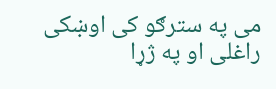می په سترګو کی اوښکی راغلی او په ژړا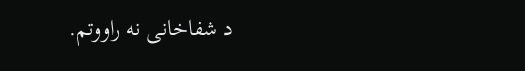د شفاخانی نه راووتم.